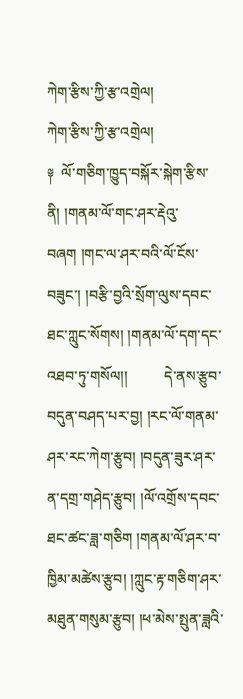ཀེག་རྩིས་ཀྱི་རྩ་འགྲེལ།
ཀེག་རྩིས་ཀྱི་རྩ་འགྲེལ།
༈  ལོ་གཅིག་ཁྱུད་བསྐོར་སྐེག་རྩིས་ནི། །གནམ་ལོ་གང་ཤར་རྡེའུ་བཞག །གང་ལ་ཤར་བའི་ལོ་ངོས་བཟུང་། །བརྩི་བྱའི་སྲོག་ལུས་དབང་ཐང་ཀླུང་སོགས། །གནམ་ལོ་དག་དང་འཐབ་ཏུ་གསོལ།།          དེ་ནས་རྩུབ་བདུན་བཤད་པར་བྱ། །རང་ལོ་གནམ་ཤར་རང་ཀེག་རྩུབ། །བདུན་ཟུར་ཤར་ན་དགྲ་གཤེད་རྩུབ། །ལོ་འགྲོས་དབང་ཐང་ཚང་ཟླ་གཅིག །གནམ་ལོ་ཤར་བ་ཁྱིམ་མཚེས་རྩུབ། །ཀླུང་རྟ་གཅིག་ཤར་མཐུན་གསུམ་རྩུབ། །ཕ་མེས་སྤུན་ཟླའི་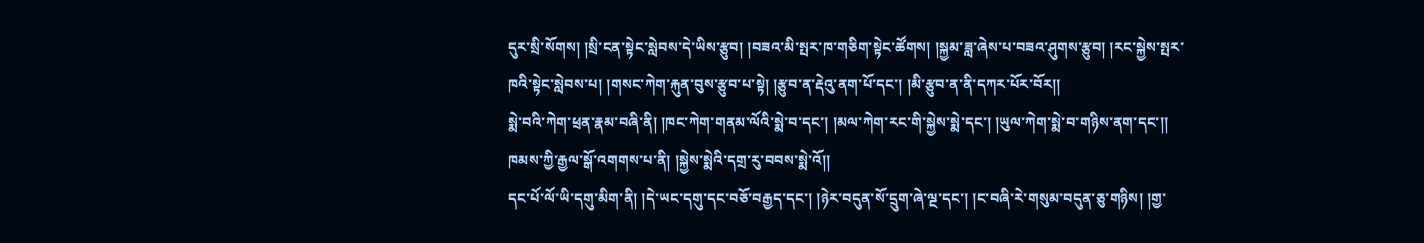དུར་སྲི་སོགས། །སྲི་ངན་སྟེང་སླེབས་དེ་ཡིས་རྩུབ། །བཟའ་མི་སྤར་ཁ་གཅིག་སྟེང་ཚོགས། །སྐྱམ་ཟླ་ཞེས་པ་བཟའ་ཤུགས་རྩུབ། །རང་སྐྱེས་སྤར་ཁའི་སྟེང་སླེབས་པ། །གསང་ཀེག་རྐུན་བུས་རྩུབ་པ་སྟེ། །རྩུབ་ན་རྡེའུ་ནག་པོ་དང་། །མི་རྩུབ་ན་ནི་དཀར་པོར་བོར།།
སྨེ་བའི་ཀེག་ཕྲན་རྣམ་བཞི་ནི། །ཁང་ཀེག་གནམ་ལོའི་སྨེ་བ་དང་། །མལ་ཀེག་རང་གི་སྐྱེས་སྨེ་དང་། །ཡུལ་ཀེག་སྨེ་བ་གཉིས་ནག་དང་།། ཁམས་ཀྱི་རྒྱལ་སྒོ་འགགས་པ་ནི། །སྐྱེས་སྨེའི་དགྲ་རུ་བབས་སྨེ་འོ།།
དང་པོ་ལོ་ཡི་དགུ་མིག་ནི། །དེ་ཡང་དགུ་དང་བཅོ་བརྒྱད་དང་། །ཉེར་བདུན་སོ་དྲུག་ཞེ་ལྔ་དང་། །ང་བཞི་རེ་གསུམ་བདུན་ཅུ་གཉིས། །གྱ་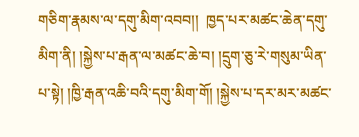གཅིག་རྣམས་ལ་དགུ་མིག་འབབ།།  ཁྱད་པར་མཚང་ཆེན་དགུ་མིག་ནི། །སྐྱེས་པ་རྒན་ལ་མཚང་ཆེ་བ། །དྲུག་ཅུ་རེ་གསུམ་ཡིན་པ་སྟེ། །ཁྱི་རྒན་འཆི་བའི་དགུ་མིག་གོ། །སྐྱེས་པ་དར་མར་མཚང་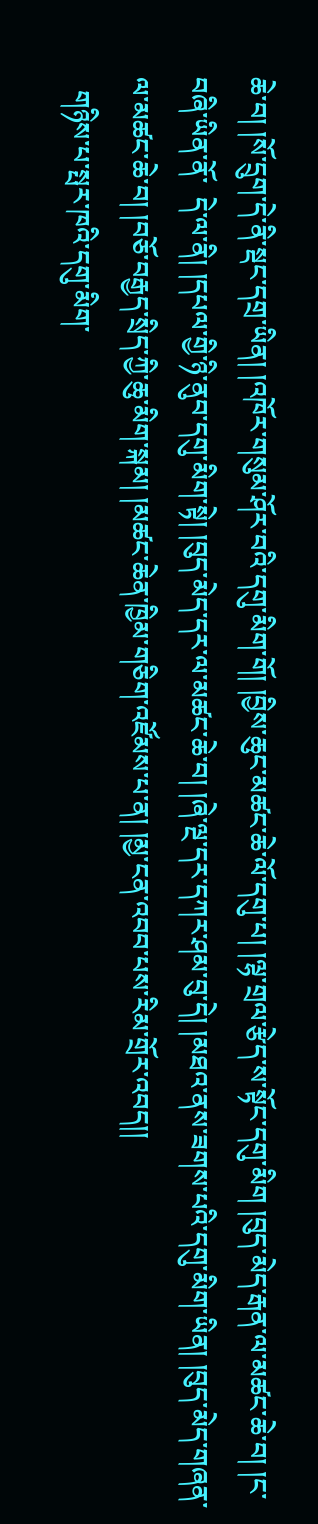ཆེ་བ། །སོ་དྲུག་དེ་ནི་སྡང་དགྲ་ཡིན། །འཁོར་གསུམ་ཤོར་བའི་དགུ་མིག་གོ། །བྱིས་ཆུང་མཚང་ཆེ་ལོ་དགུ་པ། །ལྷ་གྲལ་རྩེད་ས་སྟོང་དགུ་མིག །བུད་མེད་རྒན་ལ་མཚང་ཆེ་བ། །ང་བཞི་ཡིན་ནོ་  དེ་ལ་ནི། །དཔལ་གྱི་ཉི་ནུབ་དགུ་མིག་སྟེ། །བུད་མེད་དར་ལ་མཚང་ཆེ་བ། །ཞེ་ལྔ་དར་དཀར་ཤམ་བུ་དེ། །མཐའ་ནས་ཟགས་པའི་དགུ་མིག་ཡིན། །བུད་མེད་གཞན་ལ་མཚང་ཆེ་བ། །བཅོ་བརྒྱད་སྲིད་ཀྱི་ཆུ་མིག་སྐམ། །མཚང་ཆེན་ཁྱིམ་གཅིག་འཛོམས་པ་ན། །མྱ་ངན་འབབ་པས་རིམ་གྲོར་འབད།།
  གཉིས་པ་སྤར་ཁའི་དགུ་མིག་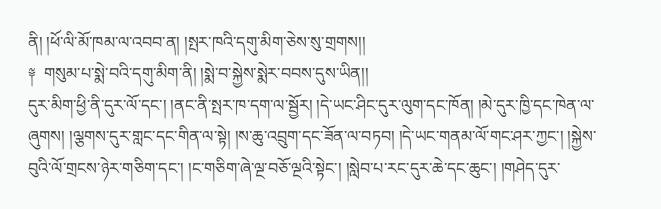ནི། །ཕོ་ལི་མོ་ཁམ་ལ་འབབ་ན། །སྤར་ཁའི་དགུ་མིག་ཅེས་སུ་གྲགས།།
༈  གསུམ་པ་སྨེ་བའི་དགུ་མིག་ནི། །སྨེ་བ་སྐྱེས་སྨེར་བབས་དུས་ཡིན།།
དུར་མིག་ཕྱི་ནི་དུར་ལོ་དང་། །ནང་ནི་སྤར་ཁ་དག་ལ་སྦྱོར། །དེ་ཡང་ཤིང་དུར་ལུག་དང་ཁོན། །མེ་དུར་ཁྱི་དང་ཁེན་ལ་ཞུགས། །ལྕགས་དུར་གླང་དང་གིན་ལ་སྟེ། །ས་ཆུ་འབྲུག་དང་ཟོན་ལ་བཏབ། །དེ་ཡང་གནམ་ལོ་གང་ཤར་ཀྱང་། །སྐྱེས་བུའི་ལོ་གྲངས་ཉེར་གཅིག་དང་། །ང་གཅིག་ཞེ་ལྔ་བཅོ་ལྔའི་སྟེང་། །སླེབ་པ་རང་དུར་ཆེ་དང་ཆུང་། །གཤེད་དུར་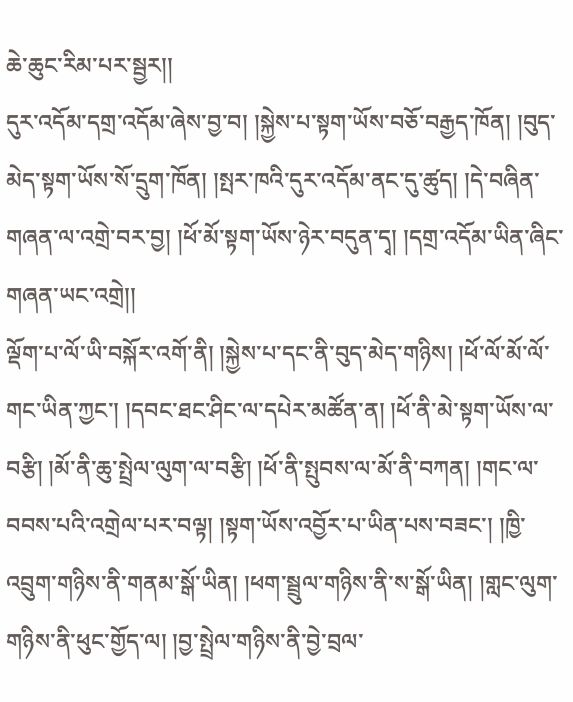ཆེ་ཆུང་རིམ་པར་སྦྱར།།
དུར་འདོམ་དགྲ་འདོམ་ཞེས་བྱ་བ། །སྐྱེས་པ་སྟག་ཡོས་བཅོ་བརྒྱད་ཁོན། །བུད་མེད་སྟག་ཡོས་སོ་དྲུག་ཁོན། །སྤར་ཁའི་དུར་འདོམ་ནང་དུ་ཚུད། །དེ་བཞིན་གཞན་ལ་འགྲེ་བར་བྱ། །ཕོ་མོ་སྟག་ཡོས་ཉེར་བདུན་དྭ། །དགྲ་འདོམ་ཡིན་ཞིང་གཞན་ཡང་འགྲེ།།
ལྡོག་པ་ལོ་ཡི་བསྐོར་འགོ་ནི། །སྐྱེས་པ་དང་ནི་བུད་མེད་གཉིས། །ཕོ་ལོ་མོ་ལོ་གང་ཡིན་ཀྱང་། །དབང་ཐང་ཤིང་ལ་དཔེར་མཚོན་ན། །ཕོ་ནི་མེ་སྟག་ཡོས་ལ་བརྩི། །མོ་ནི་ཆུ་སྤྲེལ་ལུག་ལ་བརྩི། །ཕོ་ནི་སྤུབས་ལ་མོ་ནི་བཀན། །གང་ལ་བབས་པའི་འགྲེལ་པར་བལྟ། །སྟག་ཡོས་འབྱོར་པ་ཡིན་པས་བཟང་། །ཁྱི་འབྲུག་གཉིས་ནི་གནམ་སྒོ་ཡིན། །ཕག་སྦྲུལ་གཉིས་ནི་ས་སྒོ་ཡིན། །གླང་ལུག་གཉིས་ནི་ཕུང་གྱོད་ལ། །བྱ་སྤྲེལ་གཉིས་ནི་བྱེ་བྲལ་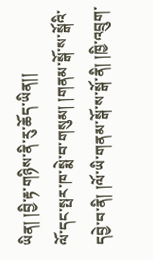ཡིན། །བྱི་རྟ་གཉིས་ནི་རུ་ཆོད་ཡིན།།
ལོ་དང་སྤར་ཁ་སྨེ་བ་གསུམ། །གནམ་སྒོ་ས་སྒོའི་དབྱེ་བ་ནི། །ལོ་ཡི་གནམ་སྒོ་ས་སྒོ་ནི། །ཁྱི་འབྲུག་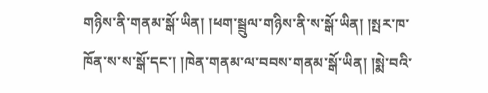གཉིས་ནི་གནམ་སྒོ་ཡིན། །ཕག་སྦྲུལ་གཉིས་ནི་ས་སྒོ་ཡིན། །སྤར་ཁ་ཁོན་ས་ས་སྒོ་དང་། །ཁེན་གནམ་ལ་བབས་གནམ་སྒོ་ཡིན། །སྨེ་བའི་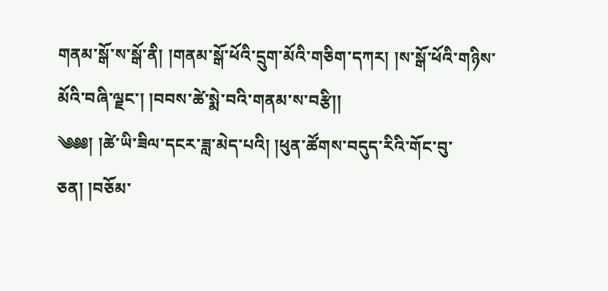གནམ་སྒོ་ས་སྒོ་ནི། །གནམ་སྒོ་ཕོའི་དྲུག་མོའི་གཅིག་དཀར། །ས་སྒོ་ཕོའི་གཉིས་མོའི་བཞི་ལྗང་། །བབས་ཚེ་སྨེ་བའི་གནམ་ས་བརྩི།།
༄༅༅། །ཚེ་ཡི་ཟིལ་དངར་ཟླ་མེད་པའི། །ཕུན་ཚོགས་བདུད་རིའི་གོང་བུ་ཅན། །བཅོམ་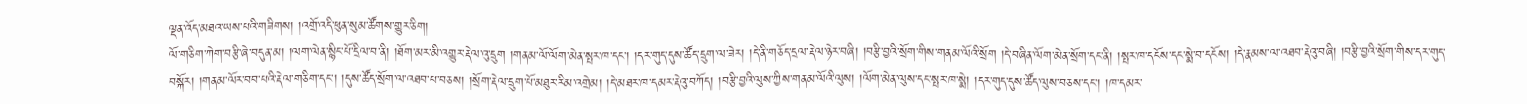ལྡན་འོད་མཐའ་ཡས་པའི་གཟིགས། །འགྲོ་འདི་ཕུན་སུམ་ཚོགས་གྱུར་ཅིག།
ལོ་གཅིག་ཀེག་བརྩི་ཞེ་བདུན་མ། །ལག་ལེན་སྙིང་པོ་དྲིལ་བ་ནི། །ཐོག་མར་མི་འགྱུར་རྡེལ་འུ་དྲུག །གནམ་ལོ་ལོག་མེན་སྤར་ཁ་དང་། །དར་གུད་དུས་ཚོད་དྲུག་ལ་ཟེར། །དེ་ནི་གཅོད་དྲལ་རྡེལ་ཉེར་བཞི། །བརྩི་བྱའི་སྲོག་གིས་གནམ་ལོའི་སྲོག །དེ་བཞིན་ལོག་མེན་སྲོག་དང་ནི། །སྤར་ཁ་དངོས་དང་སྨེ་བ་དངོས། །དེ་རྣམས་ལ་འཐབ་རྡེའུ་བཞི། །བརྩི་བྱའི་སྲོག་གིས་དར་གུད་བསྐོར། །གནམ་ལོར་བབ་པའི་རྡེལ་གཅིག་དང་། །དུས་ཚོད་སྲོག་ལ་འཐབ་པ་བཅས། །སྲོག་རྡེལ་དྲུག་པོ་མཐུར་རིམ་འགྲེམ། །དེ་མཐར་ཁ་དམར་རྡེའུ་བཀོད། །བརྩི་བྱའི་ལུས་ཀྱིས་གནམ་ལོའི་ལུས། །ལོག་མེན་ལུས་དང་སྤར་ཁ་སྨེ། །དར་གུད་དུས་ཚོད་ལུས་བཅས་དང་། །ཁ་དམར་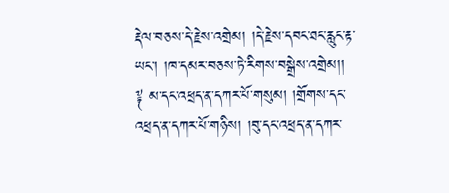རྡེལ་བཅས་དེ་རྗེས་འགྲེམ། །དེ་རྗེས་དབང་ཐང་རླུང་རྟ་ཡང་། །ཁ་དམར་བཅས་ཏེ་རིགས་བསྒྲེས་འགྲེམ།།
༈ མ་དང་འཕྲད་ན་དཀར་པོ་གསུམ། །གྲོགས་དང་འཕྲད་ན་དཀར་པོ་གཉིས། །བུ་དང་འཕྲད་ན་དཀར་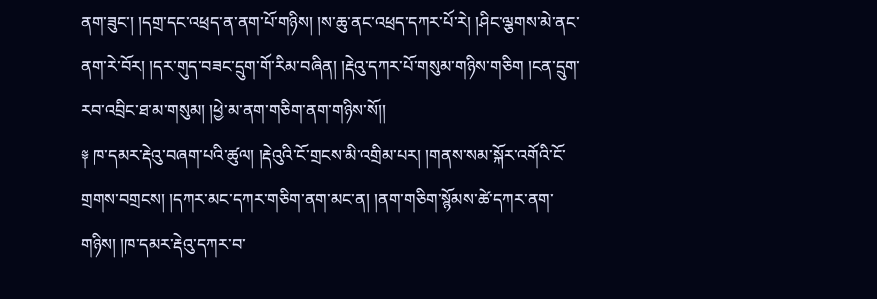ནག་ཟུང་། །དགྲ་དང་འཕྲད་ན་ནག་པོ་གཉིས། །ས་ཆུ་ནང་འཕྲད་དཀར་པོ་རེ། །ཤིང་ལྕགས་མེ་ནང་ནག་རེ་བོར། །དར་གུད་བཟང་དྲུག་གོ་རིམ་བཞིན། །རྡེའུ་དཀར་པོ་གསུམ་གཉིས་གཅིག །ངན་དྲུག་རབ་འབྲིང་ཐ་མ་གསུམ། །ཕྱེ་མ་ནག་གཅིག་ནག་གཉིས་སོ།།
༈ ཁ་དམར་རྡེའུ་བཞག་པའི་ཚུལ། །རྡེའུའི་ངོ་གྲངས་མི་འགྲིམ་པར། །གནས་སམ་སྐོར་འགོའི་ངོ་གྲགས་བགྲངས། །དཀར་མང་དཀར་གཅིག་ནག་མང་ན། །ནག་གཅིག་སྙོམས་ཚེ་དཀར་ནག་གཉིས། །ཁ་དམར་རྡེའུ་དཀར་བ་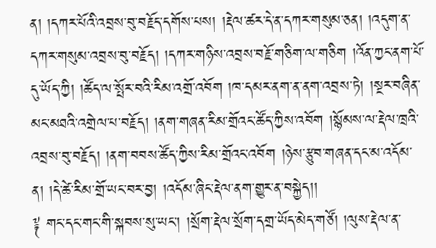ན། །དཀར་པོའི་འབྲས་བུ་བརྗོད་དགོས་པས། །རྡེལ་ཚར་དེ་ན་དཀར་གསུམ་ཅན། །འདུག་ན་དཀར་གསུམ་འབྲས་བུ་བརྗོད། །དཀར་གཉིས་འབྲས་བརྗོ་གཅིག་ལ་གཅིག །འོན་ཀྱང་ནག་པོ་དུ་ཡོད་ཀྱི། །ཚོད་ལ་སྤོར་བའི་རིམ་འགྲོ་འབོག །ཁ་དམར་ནག་ན་ནག་འབྲས་ཏེ། །སྔར་བཞིན་མང་མཐའི་འགྲེལ་པ་བརྗོད། །ནག་གཞན་རིམ་གྲོའང་ཚོད་ཀྱིས་འབོག །སྙོམས་ལ་རྡེལ་ཁྲའི་འབྲས་བུ་བརྗོད། །ནག་བབས་ཚོད་ཀྱིས་རིམ་གྲོའང་འབོག །ཉེས་རྩུབ་གཞན་དང་མ་འདོམ་ན། །དེ་ཚེ་རིམ་གྲོ་ཡང་བར་བྱ། །འདོམ་ཞིང་རྡེལ་ནག་གྱུར་ན་བསྐྱེད།།
༈ གང་དང་གང་གི་སྐབས་སུ་ཡང་། །སྲོག་རྡེལ་སྲོག་དགྲ་ཡོད་མེད་གཙོ། །ལུས་རྡེལ་ན་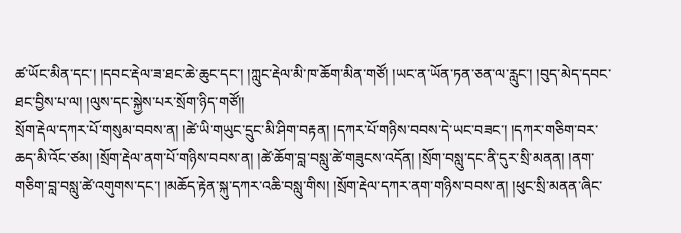ཚ་ཡོང་མིན་དང་། །དབང་རྡེལ་ཟ་ཐང་ཆེ་ཆུང་དང་། །ཀླུང་རྡེལ་མི་ཁ་ཆོག་མིན་གཙོ། །ཡང་ན་ཡོན་ཏན་ཅན་ལ་རླུང་། །བུད་མེད་དབང་ཐང་བྱིས་པ་ལ། །ལུས་དང་སྐྱེས་པར་སྲོག་ཉིད་གཙོ།།
སྲོག་རྡེལ་དཀར་པོ་གསུམ་བབས་ན། །ཚེ་ཡི་གཡུང་དྲུང་མི་ཤིག་བརྟན། །དཀར་པོ་གཉིས་བབས་དེ་ཡང་བཟང་། །དཀར་གཅིག་བར་ཆད་མི་འོང་ཙམ། །སྲོག་རྡེལ་ནག་པོ་གཉིས་བབས་ན། །ཚེ་ཆོག་བླ་བསླུ་ཚེ་གཟུངས་འདོན། །སྲོག་བསླུ་དང་ནི་དུར་སྲི་མནན། །ནག་གཅིག་བླ་བསླུ་ཚེ་འགུགས་དང་། །མཆོད་རྟེན་སྐུ་དཀར་འཆི་བསླུ་གིས། །སྲོག་རྡེལ་དཀར་ནག་གཉིས་བབས་ན། །ཕུང་སྲི་མནན་ཞིང་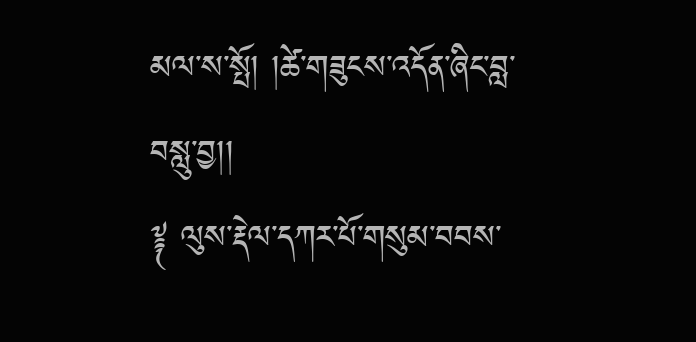མལ་ས་སྤོ། །ཚེ་གཟུངས་འདོན་ཞིང་བླ་བསླུ་བྱ།།
༈ ལུས་རྡེལ་དཀར་པོ་གསུམ་བབས་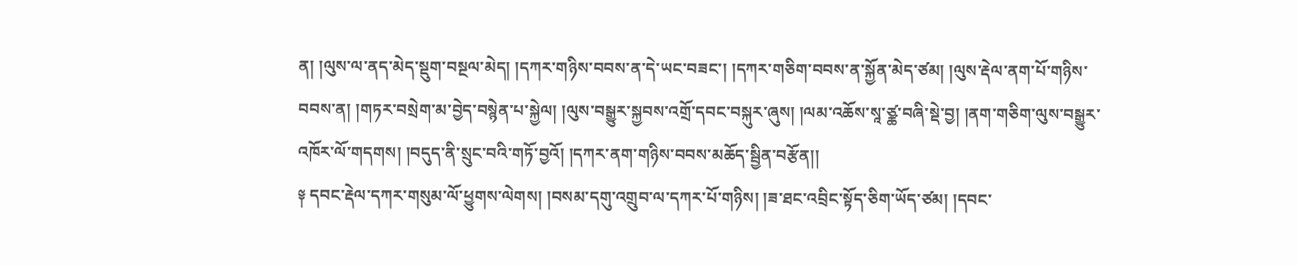ན། །ལུས་ལ་ནད་མེད་སྡུག་བསྔལ་མེད། །དཀར་གཉིས་བབས་ན་དེ་ཡང་བཟང་། །དཀར་གཅིག་བབས་ན་སྐྱོན་མེད་ཙམ། །ལུས་རྡེལ་ནག་པོ་གཉིས་བབས་ན། །གཏར་བསྲེག་མ་བྱེད་བསྙེན་པ་སྐྱེལ། །ལུས་བསྒྱུར་སྐྱབས་འགྲོ་དབང་བསྐུར་ཞུས། །ལམ་འཆོས་སཱ་ཙྪ་བཞི་སྡེ་བྱ། །ནག་གཅིག་ལུས་བསྒྱུར་འཁོར་ལོ་གདགས། །བདུད་ནི་སྲུང་བའི་གཏོ་བྱའོ། །དཀར་ནག་གཉིས་བབས་མཆོད་སྦྱིན་བརྩོན།།
༈ དབང་རྡེལ་དཀར་གསུམ་ལོ་ཕྱུགས་ལེགས། །བསམ་དགུ་འགྲུབ་ལ་དཀར་པོ་གཉིས། །ཟ་ཐང་འབྲིང་སྟོད་ཅིག་ཡོད་ཙམ། །དབང་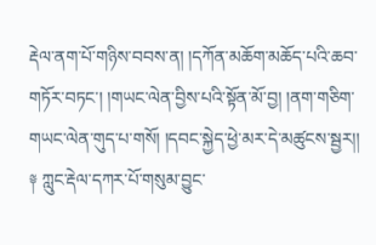རྡེལ་ནག་པོ་གཉིས་བབས་ན། །དཀོན་མཆོག་མཆོད་པའི་ཆབ་གཏོར་བཏང་། །གཡང་ལེན་བྱིས་པའི་སྟོན་མོ་བྱ། །ནག་གཅིག་གཡང་ལེན་གུད་པ་གསོ། །དབང་སྐྱེད་ཕྱེ་མར་དེ་མཚུངས་སྦྱར།།
༈ ཀླུང་རྡེལ་དཀར་པོ་གསུམ་བྱུང་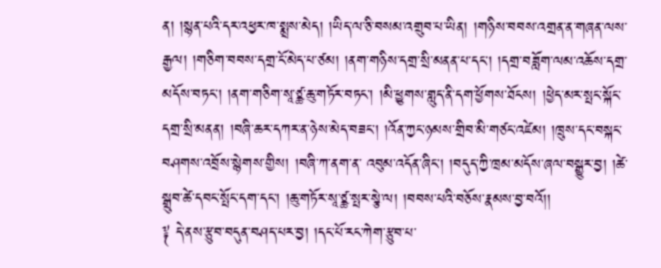ན། །སྙན་པའི་དར་འཕྱར་ཁ་སྨྲས་མེད། །ཡིད་ལ་ཅི་བསམ་འགྲུབ་པ་ཡིན། །གཉིས་བབས་འགྲན་ན་གཞན་ལས་རྒྱལ། །གཅིག་བབས་དགྲ་ངོ་མེད་པ་ཙམ། །ནག་གཉིས་དགྲ་སྲི་མནན་པ་དང་། །དགྲ་བཟློག་ལམ་འཆོས་དགྲ་མདོས་བཏང་། །ནག་གཅིག་སཱ་ཙྪ་ཆུ་གཏོར་བཏང་། །མི་ཕྱུགས་གླུད་ནི་དག་ཕྱོགས་ཐོངས། །ཕྱེད་མར་སྤང་སྐོང་དགྲ་སྲི་མནན། །བཞི་ཆར་དཀར་ན་ཉེས་མེད་བཟང་། །འོན་ཀྱང་ཉམས་གྲིབ་མི་གཙང་འཛེམ། །ཁྲུས་དང་བསྐང་བཤགས་འབྲོས་སྙེགས་གྱིས། །བཞི་ཀ་ནག་ན་ འབུམ་འདོན་ཞིང་། །བདུད་ཀྱི་ཁྲམ་མདོས་ཞལ་བསྒྱུར་བྱ། །ཚེ་སྒྲུབ་ཚེ་དབང་སྤོང་དག་དང་། །ཆུ་གཏོར་སཱ་ཙྪ་སྤར་སྩེ་ལ། །བབས་པའི་བཅོས་རྣམས་བྱ་བའོ།།
༈ དེ་ནས་རྩུབ་བདུན་བཤད་པར་བྱ། །དང་པོ་རང་ཀེག་རྩུབ་པ་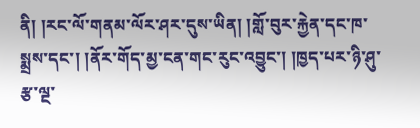ནི། །རང་ལོ་གནམ་ལོར་ཤར་དུས་ཡིན། །གློ་བུར་རྐྱེན་དང་ཁ་སྨྲས་དང་། །ནོར་གོད་མྱ་ངན་གང་རུང་འབྱུང་། །ཁྱད་པར་ཉི་ཤུ་རྩ་ལྔ་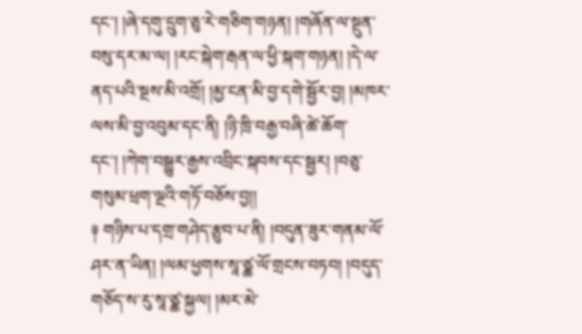དང་། །ཞེ་དགུ་དྲུག་ཅུ་རེ་གཅིག་གཉན། །གཞོན་ལ་སྔུན་བསུ་དར་མ་ལ། །རང་སྐེག་རྒན་ལ་ཕྱི་སྐག་གཉན། །དེ་ལ་ནད་པའི་སྔས་མི་འགྲོ། །མྱ་ངན་མི་བྱ་དགེ་སྦྱོར་བྱ། །མཁར་ལས་མི་བྱ་འབུམ་དང་ནི། །ཉི་ཁྲི་བརྒྱ་བཞི་ཚེ་ཆོག་དང་། །ཀེག་བསྒྱུར་རྒྱས་འབྲིང་སྐབས་དང་སྦྱར། །བཅུ་གསུམ་ཕྲག་ལྔའི་གཏོ་བཅོས་བྱ།།
༈ གཉིས་པ་དགྲ་གཤེད་རྩུབ་པ་ནི། །བདུན་ཟུར་གནམ་ལོ་ཤར་ན་ཡིན། །ལམ་ཕྱགས་སཱ་ཙྪ་ལོ་གྲངས་བཏབ། །བདུད་གཅོད་ས་རུ་སཱ་ཙྪ་སྐྱལ། །མར་མེ་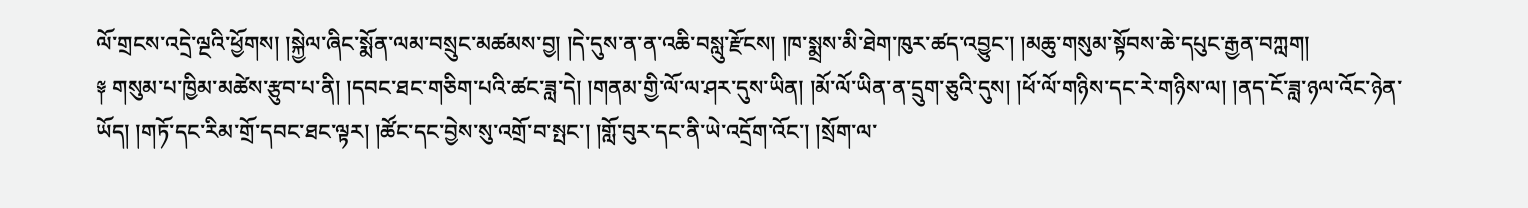ལོ་གྲངས་འདྲེ་ལྔའི་ཕྱོགས། །སྐྱེལ་ཞིང་སྨོན་ལམ་བསྲུང་མཚམས་བྱ། །དེ་དུས་ན་ན་འཆི་བསླུ་རྫོངས། །ཁ་སྨྲས་མི་ཐེག་ཁུར་ཚད་འབྱུང་། །མཆུ་གསུམ་སྟོབས་ཆེ་དཔུང་རྒྱན་བཀླག།
༈ གསུམ་པ་ཁྱིམ་མཚེས་རྩུབ་པ་ནི། །དབང་ཐང་གཅིག་པའི་ཚང་ཟླ་དེ། །གནམ་གྱི་ལོ་ལ་ཤར་དུས་ཡིན། །མོ་ལོ་ཡིན་ན་དྲུག་ཅུའི་དུས། །ཕོ་ལོ་གཉིས་དང་རེ་གཉིས་ལ། །ནད་ངོ་ཟླ་ཉལ་འོང་ཉེན་ཡོད། །གཏོ་དང་རིམ་གྲོ་དབང་ཐང་ལྟར། །ཚོང་དང་བྱེས་སུ་འགྲོ་བ་སྤང་། །གློ་བུར་དང་ནི་ཡེ་འདྲོག་འོང་། །སྲོག་ལ་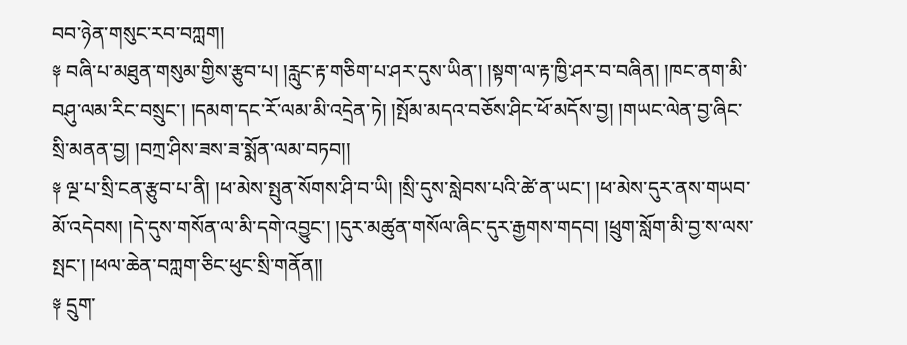བབ་ཉེན་གསུང་རབ་བཀླག།
༈ བཞི་པ་མཐུན་གསུམ་གྱིས་རྩུབ་པ། །རླུང་རྟ་གཅིག་པ་ཤར་དུས་ཡིན་། །སྟག་ལ་རྟ་ཁྱི་ཤར་བ་བཞིན། །ཁང་ནག་མི་བཤུ་ལམ་རིང་བསྲུང་། །དམག་དང་རོ་ལམ་མི་འདྲེན་ཏེ། །སྤོམ་མདའ་བཅོས་ཤིང་ཕོ་མདོས་བྱ། །གཡང་ལེན་བྱ་ཞིང་སྲི་མནན་བྱ། །བཀྲ་ཤིས་ཟས་ཟ་སྨོན་ལམ་བཏབ།།
༈ ལྔ་པ་སྲི་ངན་རྩུབ་པ་ནི། །ཕ་མེས་སྤུན་སོགས་ཤི་བ་ཡི། །སྲི་དུས་སླེབས་པའི་ཚེ་ན་ཡང་། །ཕ་མེས་དུར་ནས་གཡབ་མོ་འདེབས། །དེ་དུས་གསོན་ལ་མི་དགེ་འབྱུང་། །དུར་མཚུན་གསོལ་ཞིང་དུར་རྒྱགས་གདབ། །ཕྲུག་སློག་མི་བྱ་ས་ལས་སྤང་། །ཕལ་ཆེན་བཀླག་ཅིང་ཕུང་སྲི་གནོན།།
༈ དྲུག་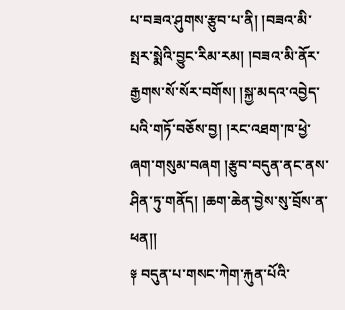པ་བཟའ་ཤུགས་རྩུབ་པ་ནི། །བཟའ་མི་སྤར་སྨེའི་བྱུང་རིམ་རམ། །བཟའ་མི་ནོར་རྒྱགས་སོ་སོར་བགོས། །སྐྱ་མདའ་འབྱེད་པའི་གཏོ་བཅོས་བྱ། །རང་འཐག་ཁ་ཕྱེ་ཞག་གསུམ་བཞག །རྩུབ་བདུན་ནང་ནས་ཤིན་ཏུ་གནོད། །ཆག་ཆེན་བྱེས་སུ་བྲོས་ན་ཕན།།
༈ བདུན་པ་གསང་ཀེག་རྐུན་པོའི་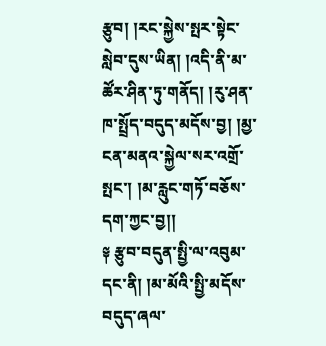རྩུབ། །རང་སྐྱེས་སྤར་སྟེང་སླེབ་དུས་ཡིན། །འདི་ནི་མ་ཚོར་ཤིན་ཏུ་གནོད། །རུ་ཤན་ཁ་སྤྲོད་བདུད་མདོས་བྱ། །མྱ་ངན་མནའ་སྐྱེལ་སར་འགྲོ་སྤང་། །མ་རླུང་གཏོ་བཅོས་དག་ཀྱང་བྱ།།
༈ རྩུབ་བདུན་སྤྱི་ལ་འབུམ་དང་ནི། །མ་མོའི་སྤྱི་མདོས་བདུད་ཞལ་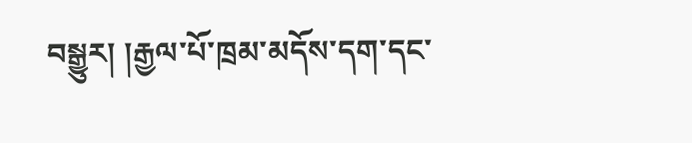བསྒྱུར། །རྒྱལ་པོ་ཁྲམ་མདོས་དག་དང་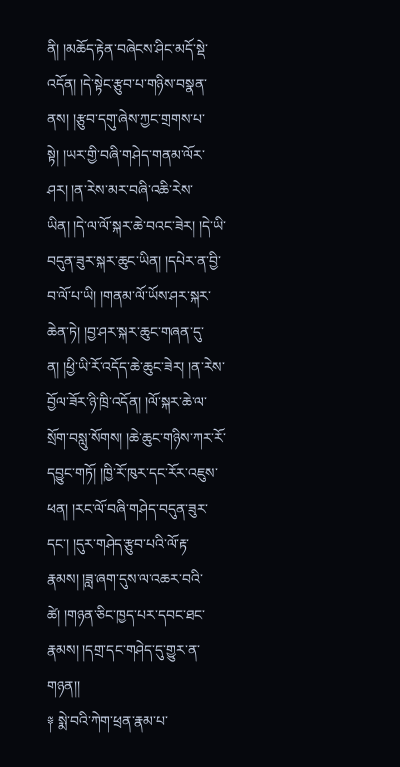ནི། །མཆོད་རྟེན་བཞེངས་ཤིང་མདོ་སྡེ་འདོན། །དེ་སྟེང་རྩུབ་པ་གཉིས་བསྣན་ནས། །རྩུབ་དགུ་ཞེས་ཀྱང་གྲགས་པ་སྟེ། །ཡར་གྱི་བཞི་གཤེད་གནམ་ལོར་ཤར། །ན་རེས་མར་བཞི་འཆི་རེས་ཡིན། །དེ་ལ་ལོ་སྐར་ཆེ་བའང་ཟེར། །དེ་ཡི་བདུན་ཟུར་སྐར་ཆུང་ཡིན། །དཔེར་ན་བྱི་བ་ལོ་པ་ཡི། །གནམ་ལོ་ཡོས་ཤར་སྐར་ཆེན་ཏེ། །བྱ་ཤར་སྐར་ཆུང་གཞན་དུ་ན། །ཕྱི་ཡི་རོ་འདོད་ཆེ་ཆུང་ཟེར། །ན་རེས་བྱོལ་ཟོར་ཉི་ཁྲི་འདོན། །ལོ་སྐར་ཆེ་ལ་སྲོག་བསླུ་སོགས། །ཆེ་ཆུང་གཉིས་ཀར་རོ་དབྱུང་གཏོ། །ཁྱི་རོ་ཁུར་དང་རོར་འཇུས་ཕན། །རང་ལོ་བཞི་གཤེད་བདུན་ཟུར་དང་། །དུར་གཤེད་རྩུབ་པའི་ལོ་རྟ་རྣམས། །ཟླ་ཞག་དུས་ལ་འཆར་བའི་ཚེ། །གཉན་ཅིང་ཁྱད་པར་དབང་ཐང་རྣམས། །དགྲ་དང་གཤེད་དུ་གྱུར་ན་གཉན།།
༈ སྨེ་བའི་ཀེག་ཕྲན་རྣམ་པ་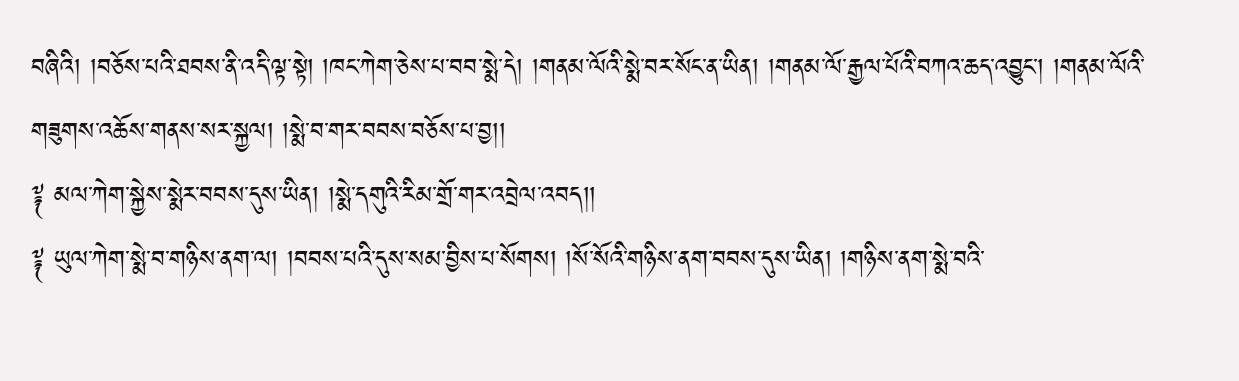བཞིའི། །བཅོས་པའི་ཐབས་ནི་འདི་ལྟ་སྟེ། །ཁང་ཀེག་ཅེས་པ་བབ་སྨེ་དེ། །གནམ་ལོའི་སྨེ་བར་སོང་ན་ཡིན། །གནམ་ལོ་རྒྱལ་པོའི་བཀའ་ཆད་འབྱུང་། །གནམ་ལོའི་གཟུགས་འཆོས་གནས་སར་སྐྱལ། །སྨེ་བ་གར་བབས་བཅོས་པ་བྱ།།
༈ མལ་ཀེག་སྐྱེས་སྨེར་བབས་དུས་ཡིན། །སྨེ་དགུའི་རིམ་གྲོ་གར་འབྲེལ་འབད།།
༈ ཡུལ་ཀེག་སྨེ་བ་གཉིས་ནག་ལ། །བབས་པའི་དུས་སམ་བྱིས་པ་སོགས། །སོ་སོའི་གཉིས་ནག་བབས་དུས་ཡིན། །གཉིས་ནག་སྨེ་བའི་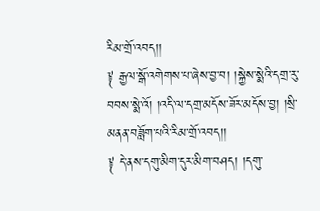རིམ་གྲོ་འབད།།
༈ རྒྱལ་སྒོ་འགེགས་པ་ཞེས་བྱ་བ། །སྐྱེས་སྨེའི་དགྲ་རུ་བབས་སྨེ་འོ། །འདི་ལ་དགྲ་མདོས་ཟོར་མདོས་བྱ། །སྲི་མནན་བཟློག་པའི་རིམ་གྲོ་འབད།།
༈ དེ་ནས་དགུ་མིག་དུར་མིག་བཤད། །དགུ་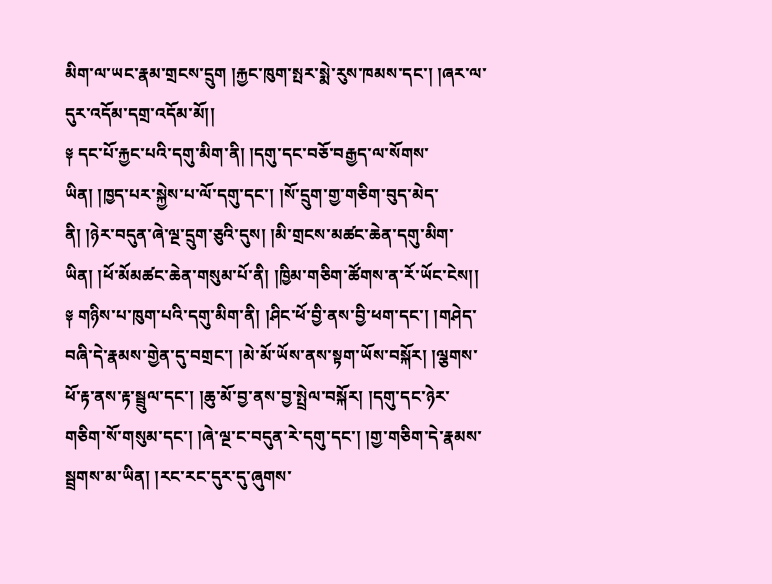མིག་ལ་ཡང་རྣམ་གྲངས་དྲུག །རྐྱང་ཁུག་སྤར་སྨེ་རུས་ཁམས་དང་། །ཞར་ལ་དུར་འདོམ་དགྲ་འདོམ་མོ།།
༈ དང་པོ་རྐྱང་པའི་དགུ་མིག་ནི། །དགུ་དང་བཅོ་བརྒྱད་ལ་སོགས་ཡིན། །ཁྱད་པར་སྐྱེས་པ་ལོ་དགུ་དང་། །སོ་དྲུག་གྱ་གཅིག་བུད་མེད་ནི། །ཉེར་བདུན་ཞེ་ལྔ་དྲུག་ཅུའི་དུས། །མི་གྲངས་མཚང་ཆེན་དགུ་མིག་ཡིན། །ཕོ་མོམཚང་ཆེན་གསུམ་པོ་ནི། །ཁྱིམ་གཅིག་ཚོགས་ན་རོ་ཡོང་ངེས།།
༈ གཉིས་པ་ཁུག་པའི་དགུ་མིག་ནི། །ཤིང་ཕོ་བྱི་ནས་བྱི་ཕག་དང་། །གཤེད་བཞི་དེ་རྣམས་གྱེན་དུ་བགྲང་། །མེ་མོ་ཡོས་ནས་སྟག་ཡོས་བསྐོར། །ལྕགས་ཕོ་རྟ་ནས་རྟ་སྦྲུལ་དང་། །ཆུ་མོ་བྱ་ནས་བྱ་སྤྲེལ་བསྐོར། །དགུ་དང་ཉེར་གཅིག་སོ་གསུམ་དང་། །ཞེ་ལྔ་ང་བདུན་རེ་དགུ་དང་། །གྱ་གཅིག་དེ་རྣམས་སྦྲགས་མ་ཡིན། །རང་རང་དུར་དུ་ཞུགས་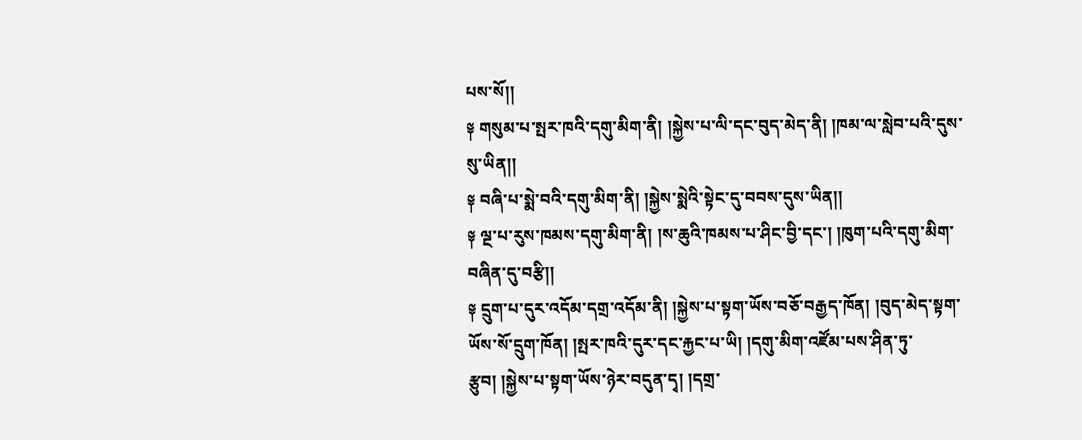པས་སོ།།
༈ གསུམ་པ་སྤར་ཁའི་དགུ་མིག་ནི། །སྐྱེས་པ་ལི་དང་བུད་མེད་ནི། །ཁམ་ལ་སླེབ་པའི་དུས་སུ་ཡིན།།
༈ བཞི་པ་སྨེ་བའི་དགུ་མིག་ནི། །སྐྱེས་སྨེའི་སྟེང་དུ་བབས་དུས་ཡིན།།
༈ ལྔ་པ་རུས་ཁམས་དགུ་མིག་ནི། །ས་ཆུའི་ཁམས་པ་ཤིང་བྱི་དང་། །ཁུག་པའི་དགུ་མིག་བཞིན་དུ་བརྩི།།
༈ དྲུག་པ་དུར་འདོམ་དགྲ་འདོམ་ནི། །སྐྱེས་པ་སྟག་ཡོས་བཅོ་བརྒྱད་ཁོན། །བུད་མེད་སྟག་ཡོས་སོ་དྲུག་ཁོན། །སྤར་ཁའི་དུར་དང་རྐྱང་པ་ཡི། །དགུ་མིག་འཛོམ་པས་ཤིན་ཏུ་རྩུབ། །སྐྱེས་པ་སྟག་ཡོས་ཉེར་བདུན་དྭ། །དགྲ་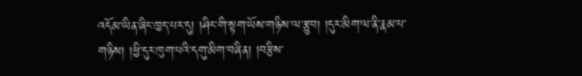འདོམ་ཡིན་ཞིང་ཁྱད་པར་དུ། །ཤིང་གི་སྟག་ཡོས་གཉིས་ལ་རྩུབ། །དུར་མིག་ལ་ནི་རྣམ་པ་གཉིས། །ཕྱི་དུར་ཁུག་པའི་དགུ་མིག་བཞིན། །བརྩིས་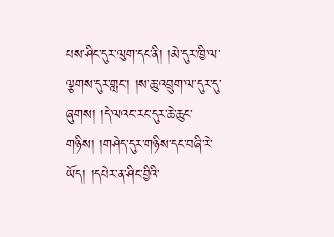པས་ཤིང་དུར་ལུག་དང་ནི། །མེ་དུར་ཁྱི་ལ་ལྕགས་དུར་གླང་། །ས་ཆུ་འབྲུག་ལ་དུར་དུ་ཞུགས། །དེ་ལའང་རང་དུར་ཆེ་ཆུང་གཉིས། །གཤེད་དུར་གཉིས་དང་བཞི་རེ་ཡོད། །དཔེར་ན་ཤིང་བྱིའི་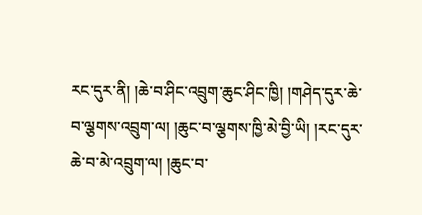རང་དུར་ནི། །ཆེ་བ་ཤིང་འབྲུག་ཆུང་ཤིང་ཁྱི། །གཤེད་དུར་ཆེ་བ་ལྕགས་འབྲུག་ལ། །ཆུང་བ་ལྕགས་ཁྱི་མེ་བྱི་ཡི། །རང་དུར་ཆེ་བ་མེ་འབྲུག་ལ། །ཆུང་བ་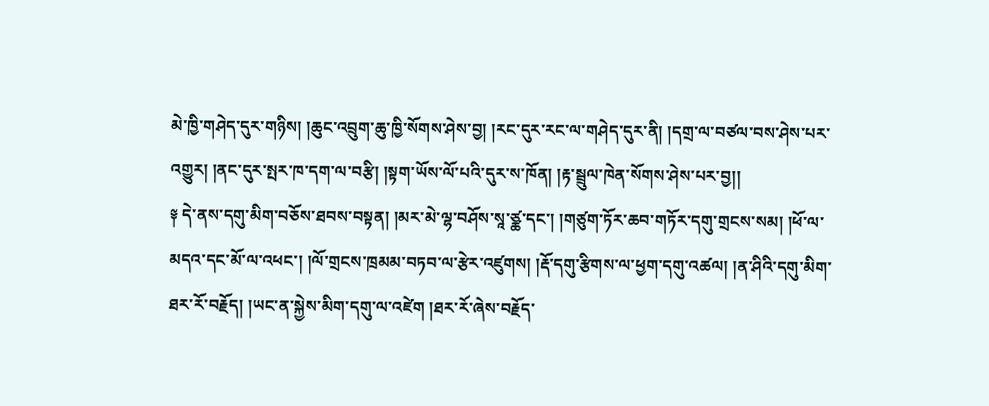མེ་ཁྱི་གཤེད་དུར་གཉིས། །ཆུང་འབྲུག་ཆུ་ཁྱི་སོགས་ཤེས་བྱ། །རང་དུར་རང་ལ་གཤེད་དུར་ནི། །དགྲ་ལ་བཙལ་བས་ཤེས་པར་འགྱུར། །ནང་དུར་སྤར་ཁ་དག་ལ་བརྩི། །སྟག་ཡོས་ལོ་པའི་དུར་ས་ཁོན། །རྟ་སྦྲུལ་ཁེན་སོགས་ཤེས་པར་བྱ།།
༈ དེ་ནས་དགུ་མིག་བཅོས་ཐབས་བསྟན། །མར་མེ་ལྷ་བཤོས་སཱ་ཙྪ་དང་། །གཙུག་ཏོར་ཆབ་གཏོར་དགུ་གྲངས་སམ། །ཕོ་ལ་མདའ་དང་མོ་ལ་འཕང་། །ལོ་གྲངས་ཁྲམམ་བཏབ་ལ་རྩེར་འཛུགས། །རྡོ་དགུ་རྩིགས་ལ་ཕྱག་དགུ་འཚལ། །ན་ཤིའི་དགུ་མིག་ཐར་རོ་བརྗོད། །ཡང་ན་སྐྱེས་མིག་དགུ་ལ་འཛེག །ཐར་རོ་ཞེས་བརྗོད་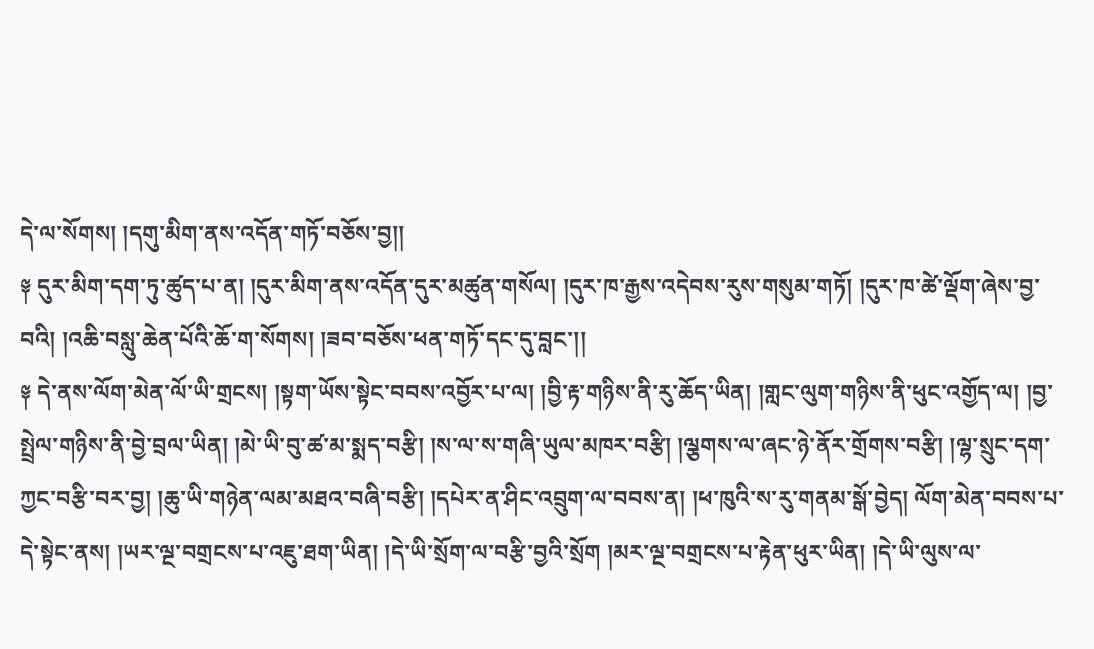དེ་ལ་སོགས། །དགུ་མིག་ནས་འདོན་གཏོ་བཅོས་བྱ།།
༈ དུར་མིག་དག་ཏུ་ཚུད་པ་ན། །དུར་མིག་ནས་འདོན་དུར་མཚུན་གསོལ། །དུར་ཁ་རྒྱས་འདེབས་རུས་གསུམ་གཏོ། །དུར་ཁ་ཚེ་ལྡོག་ཞེས་བྱ་བའི། །འཆི་བསླུ་ཆེན་པོའི་ཆོ་ག་སོགས། །ཟབ་བཅོས་ཕན་གཏོ་དང་དུ་བླང་།།
༈ དེ་ནས་ལོག་མེན་ལོ་ཡི་གྲངས། །སྟག་ཡོས་སྟེང་བབས་འབྱོར་པ་ལ། །བྱི་རྟ་གཉིས་ནི་རུ་ཆོད་ཡིན། །གླང་ལུག་གཉིས་ནི་ཕུང་འགྱོད་ལ། །བྱ་སྤྲེལ་གཉིས་ནི་བྱེ་བྲལ་ཡིན། །མེ་ཡི་བུ་ཚ་མ་སྨད་བརྩི། །ས་ལ་ས་གཞི་ཡུལ་མཁར་བརྩི། །ལྕགས་ལ་ཞང་ཉེ་ནོར་གྲོགས་བརྩི། །ལྷ་སྲུང་དག་ཀྱང་བརྩི་བར་བྱ། །ཆུ་ཡི་གཉེན་ལམ་མཐའ་བཞི་བརྩི། །དཔེར་ན་ཤིང་འབྲུག་ལ་བབས་ན། །ཕ་ཁུའི་ས་རུ་གནམ་སྒོ་བྱེད། ལོག་མེན་བབས་པ་དེ་སྟེང་ནས། །ཡར་ལྔ་བགྲངས་པ་འཇུ་ཐག་ཡིན། །དེ་ཡི་སྲོག་ལ་བརྩི་བྱའི་སྲོག །མར་ལྔ་བགྲངས་པ་རྟེན་ཕུར་ཡིན། །དེ་ཡི་ལུས་ལ་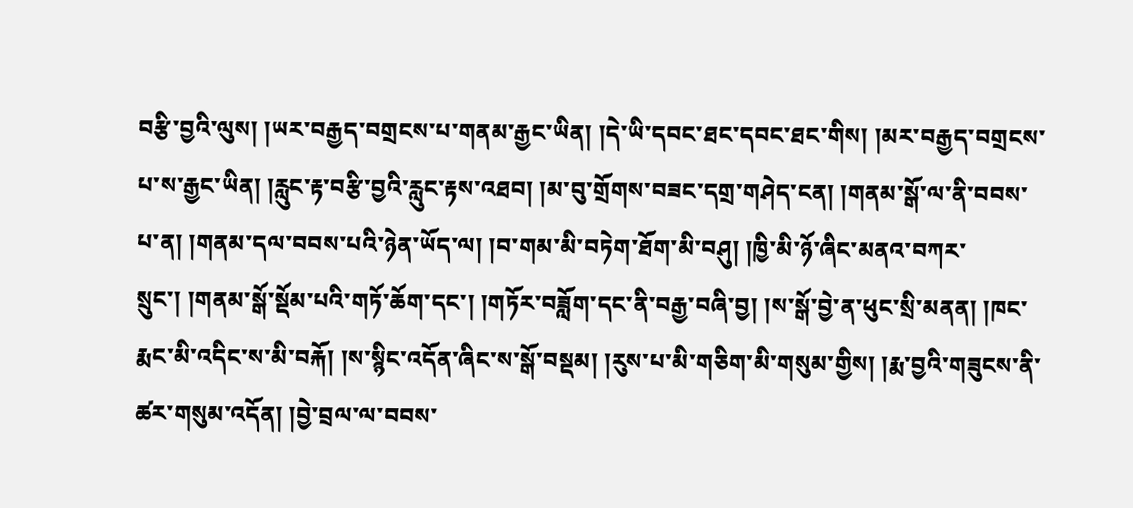བརྩི་བྱའི་ལུས། །ཡར་བརྒྱད་བགྲངས་པ་གནམ་རྒྱང་ཡིན། །དེ་ཡི་དབང་ཐང་དབང་ཐང་གིས། །མར་བརྒྱད་བགྲངས་པ་ས་རྒྱང་ཡིན། །རླུང་རྟ་བརྩི་བྱའི་རླུང་རྟས་འཐབ། །མ་བུ་གྲོགས་བཟང་དགྲ་གཤེད་ངན། །གནམ་སྒོ་ལ་ནི་བབས་པ་ན། །གནམ་དལ་བབས་པའི་ཉེན་ཡོད་ལ། །བ་གམ་མི་བཏེག་ཐོག་མི་བཤུ། །ཁྱི་མི་ཉོ་ཞིང་མནའ་བཀར་སྲུང་། །གནམ་སྒོ་སྡོམ་པའི་གཏོ་ཆོག་དང་། །གཏོར་བཟློག་དང་ནི་བརྒྱ་བཞི་བྱ། །ས་སྒོ་བྱེ་ན་ཕུང་སྲི་མནན། །ཁང་རྨང་མི་འདིང་ས་མི་བརྐོ། །ས་སྙིང་འདོན་ཞིང་ས་སྒོ་བསྡམ། །རུས་པ་མི་གཅིག་མི་གསུམ་གྱིས། །རྨ་བྱའི་གཟུངས་ནི་ཚར་གསུམ་འདོན། །བྱེ་བྲལ་ལ་བབས་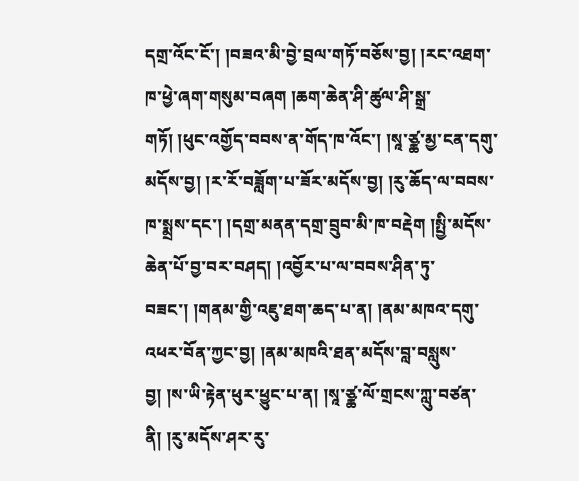དགྲ་འོང་ངོ་། །བཟའ་མི་བྱེ་བྲལ་གཏོ་བཅོས་བྱ། །རང་འཐག་ཁ་ཕྱེ་ཞག་གསུམ་བཞག །ཆག་ཆེན་ཤི་ཚུལ་ཤི་སྒྲ་གཏོ། །ཕུང་འགྱོད་བབས་ན་གོད་ཁ་འོང་། །སཱ་ཙྪ་མྱ་ངན་དགུ་མདོས་བྱ། །ར་རོ་བཟློག་པ་ཟོར་མདོས་བྱ། །རུ་ཆོད་ལ་བབས་ཁ་སྨྲས་དང་། །དགྲ་མནན་དགྲ་བྲུབ་མི་ཁ་བརྡེག །སྤྱི་མདོས་ཆེན་པོ་བྱ་བར་བཤད། །འབྱོར་པ་ལ་བབས་ཤིན་ཏུ་བཟང་། །གནམ་གྱི་འཇུ་ཐག་ཆད་པ་ན། །ནམ་མཁའ་དགུ་འཕར་བོན་ཀྱང་བྱ། །ནམ་མཁའི་ཐན་མདོས་བླ་བསླུས་བྱ། །ས་ཡི་རྟེན་ཕུར་ཕྱུང་པ་ན། །སཱ་ཙྪ་ལོ་གྲངས་ཀླུ་བཙན་ནི། །རུ་མདོས་ཤར་རུ་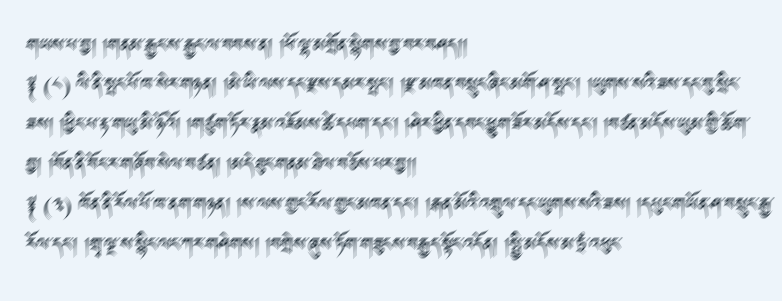གཡས་པ་བྱ། །གནམ་རྒྱང་ས་རྒྱང་ལ་བབས་ན། །ཕོ་ལྷ་མགྲོན་སྙེགས་བྱ་བར་བཤད།།
༈ (༨) ལི་ནི་སྤང་པོ་ཁ་སེར་གཉན། །མེ་ཡི་ལས་དང་རྫས་དམར་སྤང་། །རྫ་མཁན་བསྲུང་ཞིང་མགོ་ཤ་སྤང་། །ཡུགས་སའི་ཟས་དང་བུ་སྲིང་ཟས། །ཕྱིང་པ་རྟ་གཡུ་མི་ཉོའོ། །གཙུག་ཏོར་རྣམ་འཇོམས་ཚེ་དཔག་དང་། །ཤེར་ཕྱིན་དབང་ཕྱུག་ཟོར་མདོས་དང་། །བཙན་མདོས་ཡུམ་གྱི་ཆོ་ག་བྱ། །བོན་ནི་བོང་ར་གཞོབ་སེལ་བཙན། །མདེ་ཐུང་གནམ་ཐེལ་བཅོས་པར་བྱ།།
༈ (༣) ཁོན་ནི་རོལ་པོ་ཁ་ནག་གཉན། །ས་ལས་གྱང་རོལ་གྱང་མཁན་དང་། །རྒན་མོའི་འགྲུལ་དང་ཡུགས་སའི་ཟས། །དཔུང་གཡོན་ཤ་བསྲུང་རྒྱ་རོལ་དང་། །གྲྭ་ལྔ་ས་སྙིང་ལང་ཀར་གཤེགས། །བགྲེས་ཞུས་ཏོག་གཟུངས་བརྒྱད་སྟོང་འདོན། །སྤྱི་མདོས་མ་ཏྲཾ་འཕུང་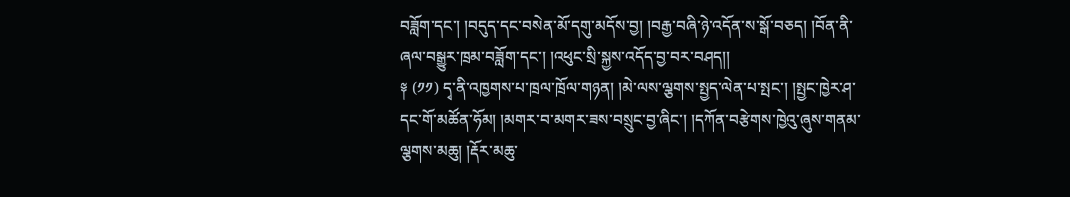བཟློག་དང་། །བདུད་དང་བསེན་མོ་དགུ་མདོས་བྱ། །བརྒྱ་བཞི་ཉེ་འདོན་ས་སྒོ་བཅད། །བོན་ནི་ཞལ་བསྒྱུར་ཁྲམ་བཟློག་དང་། །འཕུང་སྲི་སྐྱས་འདོད་བྱ་བར་བཤད།།
༈ (༡༡) དྭ་ནི་འཁྱགས་པ་ཁྲལ་ཁྲོལ་གཉན། །མེ་ལས་ལྕགས་སྤྱད་ལེན་པ་སྤང་། །སྤྱང་ཁྱེར་ཤ་དང་གོ་མཚོན་ཧོམ། །མགར་བ་མགར་ཟས་བསྲུང་བྱ་ཞིང་། །དཀོན་བརྩེགས་ཁྱེའུ་ཞུས་གནམ་ལྕགས་མཆུ། །རྡོར་མཆུ་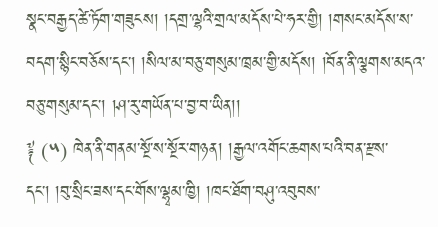སྣང་བརྒྱད་ཚེ་ཏོག་གཟུངས། །དགྲ་ལྷའི་གྲལ་མདོས་པེ་ཧར་གྱི། །གསང་མདོས་ས་བདག་སྙིང་བཅོས་དང་། །སིལ་མ་བཅུ་གསུམ་ཁྲམ་གྱི་མདོས། །བོན་ནི་ལྕགས་མདའ་བཅུ་གསུམ་དང་། །ཤ་རུ་གཡོན་པ་བྱ་བ་ཡིན།།
༈ (༥) ཁེན་ནི་གནམ་སྔོ་ས་སྔོར་གཉན། །རྒྱལ་འགོང་ཆགས་པའི་བན་རྫས་དང་། །བུ་སྲིང་ཟས་དང་གོས་ལྷྭམ་ཁྱི། །ཁང་ཐོག་བཤུ་འབུབས་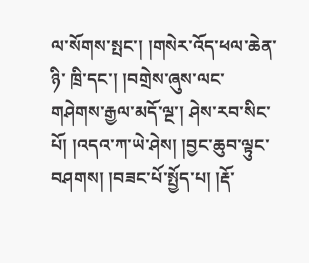ལ་སོགས་སྤང་། །གསེར་འོད་ཕལ་ཆེན་ཉི་ ཁྲི་དང་། །བགྲེས་ཞུས་ལང་གཤེགས་རྒྱལ་མདོ་ལྔ་། ཤེས་རབ་སིང་པོ། །འདའ་ཀ་ཡེ་ཤེས། །བྱང་ཆུབ་ལྟུང་བཤགས། །བཟང་པོ་སྤྱོད་པ། །རྡོ་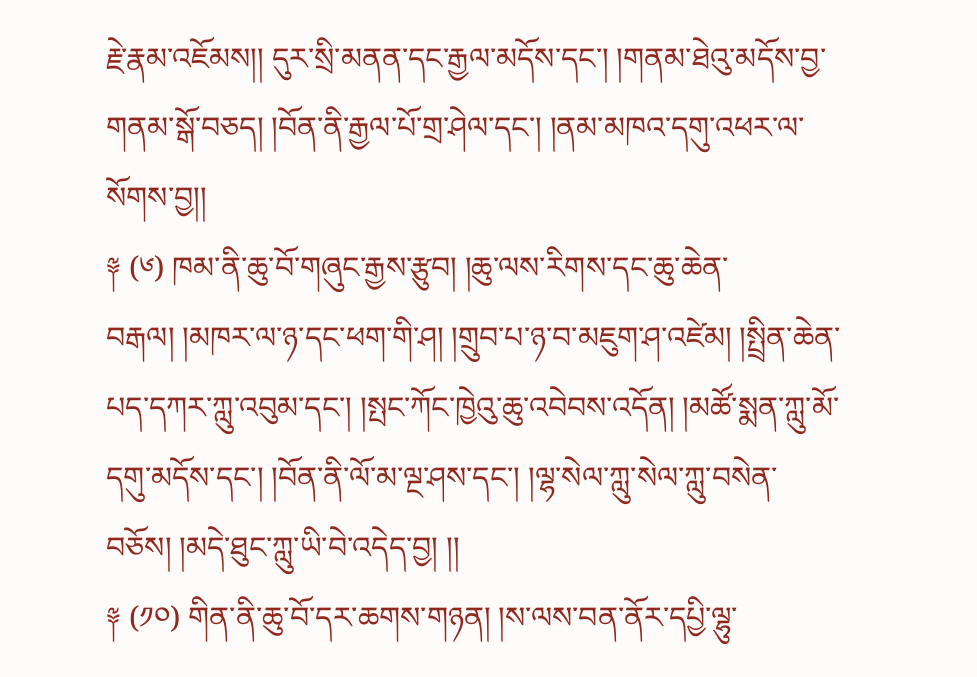རྗེ་རྣམ་འཇོམས།། དུར་སྲི་མནན་དང་རྒྱལ་མདོས་དང་། །གནམ་ཐེའུ་མདོས་བྱ་གནམ་སྒོ་བཅད། །བོན་ནི་རྒྱལ་པོ་གྲ་ཤེལ་དང་། །ནམ་མཁའ་དགུ་འཕར་ལ་སོགས་བྱ།།
༈ (༦) ཁམ་ནི་ཆུ་བོ་གཞུང་རྒྱས་རྩུབ། །ཆུ་ལས་རིགས་དང་ཆུ་ཆེན་བརྒལ། །མཁར་ལ་ཉ་དང་ཕག་གི་ཤ། །གྲུབ་པ་ཉ་བ་མཇུག་ཤ་འཛེམ། །སྤྲིན་ཆེན་པད་དཀར་ཀླུ་འབུམ་དང་། །སྤང་ཀོང་ཁྱེའུ་ཆུ་འབེབས་འདོན། །མཚོ་སྨན་ཀླུ་མོ་དགུ་མདོས་དང་། །བོན་ནི་ལོ་མ་ལྔ་ཤས་དང་། །ལྷ་སེལ་ཀླུ་སེལ་ཀླུ་བསེན་ བཅོས། །མདེ་ཐུང་ཀླུ་ཡི་བེ་འདེད་བྱ། །།
༈ (༡༠) གིན་ནི་ཆུ་བོ་དར་ཆགས་གཉན། །ས་ལས་བན་ནོར་དཔྱི་ལྷུ་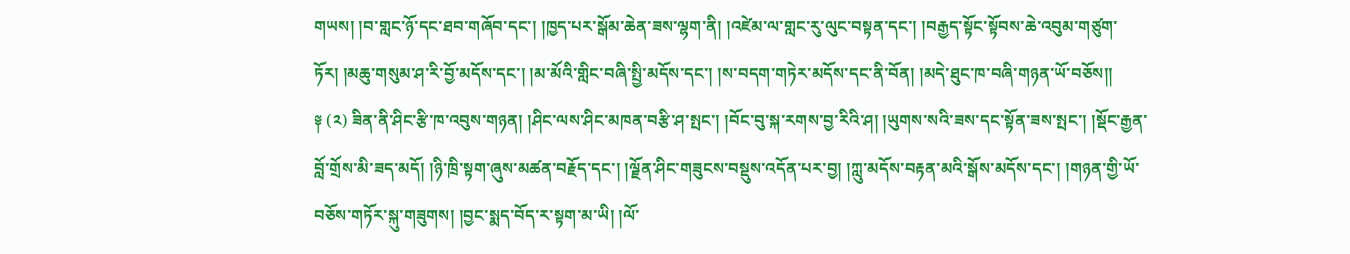གཡས། །བ་གླང་ཉོ་དང་ཐབ་གཞོབ་དང་། །ཁྱད་པར་སྒོམ་ཆེན་ཟས་ལྷག་ནི། །འཛེམ་ལ་གླང་རུ་ལུང་བསྟན་དང་། །བརྒྱད་སྟོང་སྟོབས་ཆེ་འབུམ་གཙུག་ཏོར། །མཆུ་གསུམ་ཤ་རི་བྱོ་མདོས་དང་། །མ་མོའི་གླིང་བཞི་སྤྱི་མདོས་དང་། །ས་བདག་གཏེར་མདོས་དང་ནི་བོན། །མདེ་ཐུང་ཁ་བཞི་གཉན་ཡོ་བཅོས།།
༈ (༢) ཟིན་ནི་ཤིང་རྩི་ཁ་འབུས་གཉན། །ཤིང་ལས་ཤིང་མཁན་བརྩི་ཤ་སྤང་། །བོང་བུ་སྐ་རགས་བྱ་རིའི་ཤ། །ཡུགས་སའི་ཟས་དང་སྟོན་ཟས་སྤང་། །སྡོང་རྒྱན་བློ་གྲོས་མི་ཟད་མདོ། །ཉི་ཁྲི་སྟག་ཞུས་མཚན་བརྗོད་དང་། །ལྗོན་ཤིང་གཟུངས་བསྡུས་འདོན་པར་བྱ། །ཀླུ་མདོས་བརྟན་མའི་སྒོས་མདོས་དང་། །གཉན་གྱི་ཡོ་བཅོས་གཏོར་སྐུ་གཟུགས། །བྱང་སྨད་བོད་ར་སྟག་མ་ཡི། །ལོ་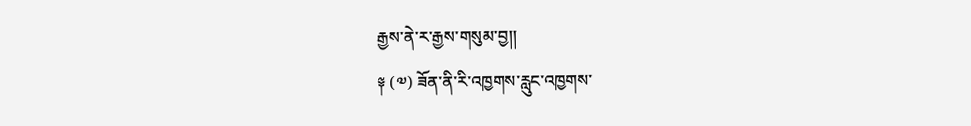རྒྱས་ནེ་ར་རྒྱས་གསུམ་བྱ།།
༈ (༧) ཟོན་ནི་རི་འཁྱགས་རླུང་འཁྱགས་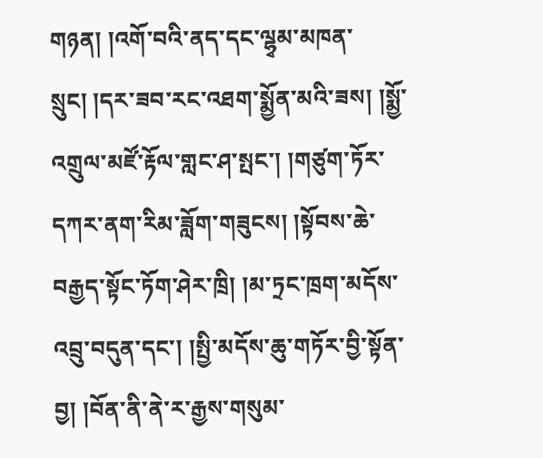གཉན། །འགོ་བའི་ནད་དང་ལྷྭམ་མཁན་སྲུང། །དར་ཟབ་རང་འཐག་སྨྱོན་མའི་ཟས། །སྨྱོ་འགྲུལ་མཛོ་རྟོལ་གླང་ཤ་སྤང་། །གཙུག་ཏོར་དཀར་ནག་རིམ་ཟློག་གཟུངས། །སྟོབས་ཆེ་བརྒྱད་སྟོང་ཏོག་ཤེར་ཁྲི། །མ་ཏྲང་ཁྲག་མདོས་འབྲུ་བདུན་དང་། །སྤྱི་མདོས་ཆུ་གཏོར་བྱི་སྟོན་བྱ། །བོན་ནི་ནེ་ར་རྒྱས་གསུམ་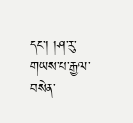དང་། །ཤ་རུ་གཡས་པ་རྒྱལ་བསེན་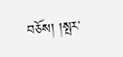བཅོས། །སྤར་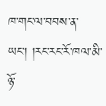ཁ་གང་ལ་བབས་ན་ཡང་། །རང་རང་རོ་ཁལ་མི་ཉོ་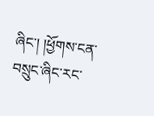ཞིང་། །ཕྱོགས་ངན་བསྲུང་ཞིང་རང་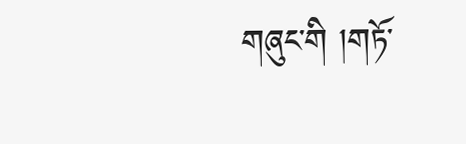གཞུང་གི །གཏོ་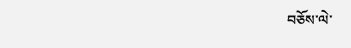བཅོས་ལེ་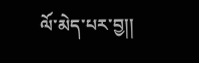ལོ་མེད་པར་བྱ།།